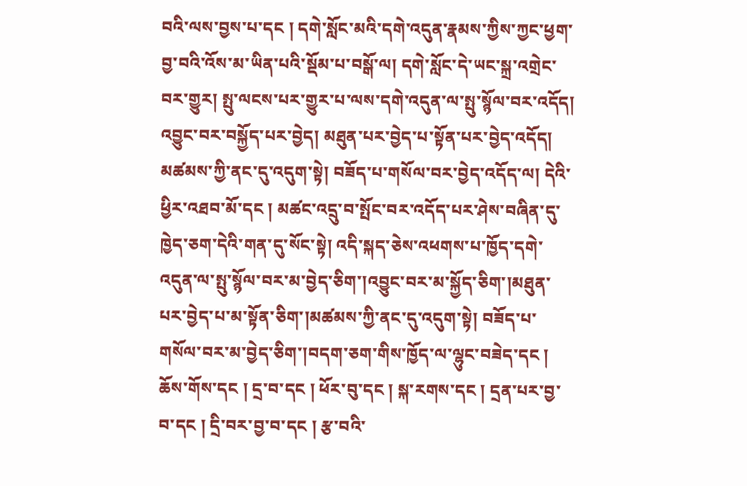བའི་ལས་བྱས་པ་དང ། དགེ་སློང་མའི་དགེ་འདུན་རྣམས་ཀྱིས་ཀྱང་ཕྱག་བྱ་བའི་འོས་མ་ཡིན་པའི་སྡོམ་པ་བསྒོ་ལ། དགེ་སློང་དེ་ཡང་སྐྲ་འགྲེང་བར་གྱུར། སྤུ་ལངས་པར་གྱུར་པ་ལས་དགེ་འདུན་ལ་སྤུ་སྙོལ་བར་འདོད། འབྱུང་བར་བསྐྱོད་པར་བྱེད། མཐུན་པར་བྱེད་པ་སྟོན་པར་བྱེད་འདོད། མཚམས་ཀྱི་ནང་དུ་འདུག་སྟེ། བཟོད་པ་གསོལ་བར་བྱེད་འདོད་ལ། དེའི་ཕྱིར་འཐབ་མོ་དང ། མཚང་འདྲུ་བ་སྤོང་བར་འདོད་པར་ཤེས་བཞིན་དུ་ཁྱེད་ཅག་དེའི་གན་དུ་སོང་སྟེ། འདི་སྐད་ཅེས་འཕགས་པ་ཁྱོད་དགེ་འདུན་ལ་སྤུ་སྙོལ་བར་མ་བྱེད་ཅིག་།འབྱུང་བར་མ་སྐྱོད་ཅིག་།མཐུན་པར་བྱེད་པ་མ་སྟོན་ཅིག་།མཚམས་ཀྱི་ནང་དུ་འདུག་སྟེ། བཟོད་པ་གསོལ་བར་མ་བྱེད་ཅིག་།བདག་ཅག་གིས་ཁྱོད་ལ་ལྷུང་བཟེད་དང ། ཆོས་གོས་དང ། དྲ་བ་དང ། ཕོར་བུ་དང ། སྐ་རགས་དང ། དྲན་པར་བྱ་བ་དང ། དྲི་བར་བྱ་བ་དང ། རྩ་བའི་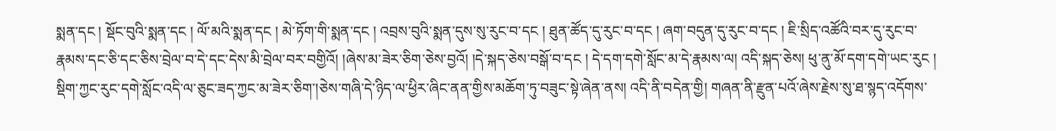སྨན་དང ། སྡོང་བུའི་སྨན་དང ། ལོ་མའི་སྨན་དང ། མེ་ཏོག་གི་སྨན་དང ། འབྲས་བུའི་སྨན་དུས་སུ་རུང་བ་དང ། ཐུན་ཚོད་དུ་རུང་བ་དང ། ཞག་བདུན་དུ་རུང་བ་དང ། ཇི་སྲིད་འཚོའི་བར་དུ་རུང་བ་རྣམས་དང་ཅི་དང་ཅིས་བྲེལ་བ་དེ་དང་དེས་མི་བྲེལ་བར་བགྱིའོ། །ཞེས་མ་ཟེར་ཅིག་ཅེས་བྱའོ། །དེ་སྐད་ཅེས་བསྒོ་བ་དང ། དེ་དག་དགེ་སློང་མ་དེ་རྣམས་ལ། འདི་སྐད་ཅེས། ཕུ་ནུ་མོ་དག་དགེ་ཡང་རུང ། སྡིག་ཀྱང་རུང་དགེ་སློང་འདི་ལ་ཅུང་ཟད་ཀྱང་མ་ཟེར་ཅིག་།ཅེས་གཞི་དེ་ཉིད་ལ་ཕྱིར་ཞིང་ནན་གྱིས་མཆོག་ཏུ་བཟུང་སྟེ་ཞེན་ནས། འདི་ནི་བདེན་གྱི། གཞན་ནི་རྫུན་པའོ་ཞེས་རྗེས་སུ་ཐ་སྙད་འདོགས་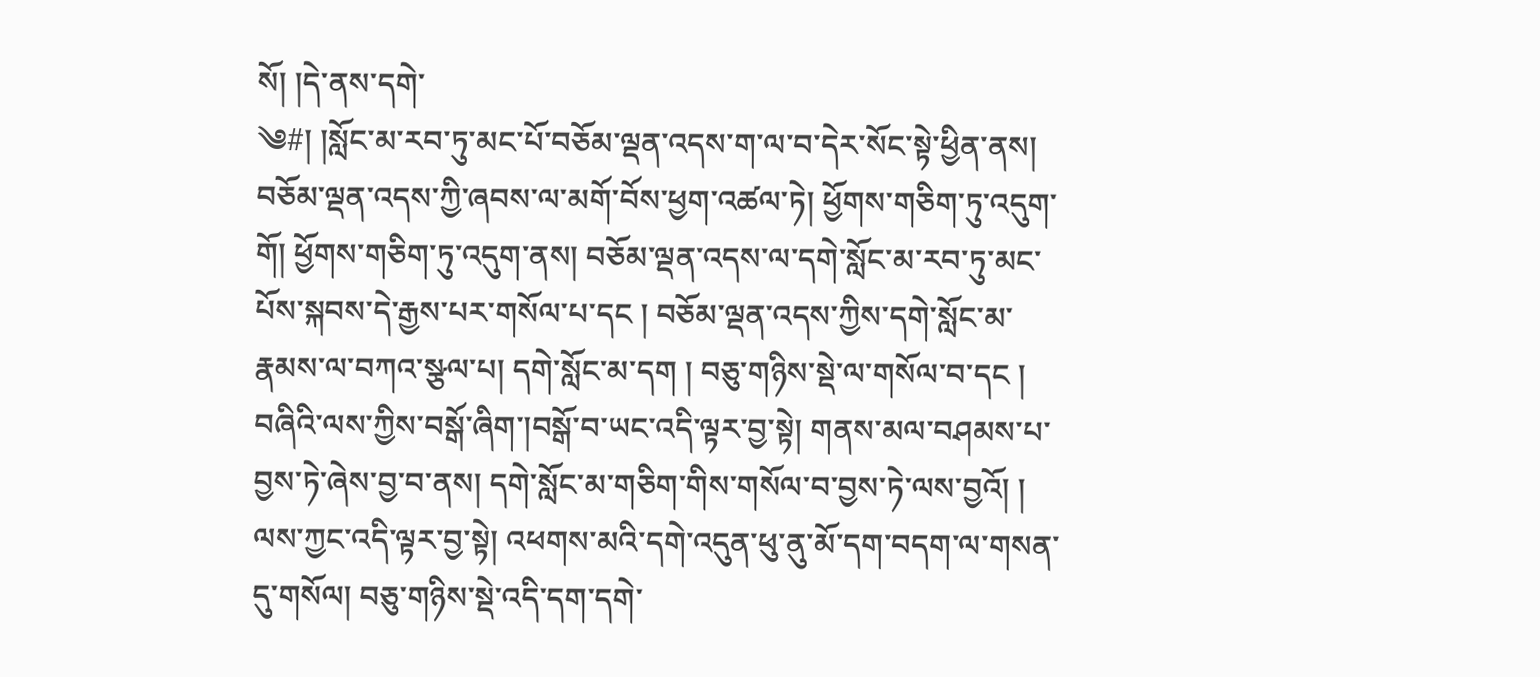སོ། །དེ་ནས་དགེ་
༄#། །སློང་མ་རབ་ཏུ་མང་པོ་བཅོམ་ལྡན་འདས་ག་ལ་བ་དེར་སོང་སྟེ་ཕྱིན་ནས། བཅོམ་ལྡན་འདས་ཀྱི་ཞབས་ལ་མགོ་བོས་ཕྱག་འཚལ་ཏེ། ཕྱོགས་གཅིག་ཏུ་འདུག་གོ། ཕྱོགས་གཅིག་ཏུ་འདུག་ནས། བཅོམ་ལྡན་འདས་ལ་དགེ་སློང་མ་རབ་ཏུ་མང་པོས་སྐབས་དེ་རྒྱས་པར་གསོལ་པ་དང ། བཅོམ་ལྡན་འདས་ཀྱིས་དགེ་སློང་མ་རྣམས་ལ་བཀའ་སྩལ་པ། དགེ་སློང་མ་དག ། བཅུ་གཉིས་སྡེ་ལ་གསོལ་བ་དང ། བཞིའི་ལས་ཀྱིས་བསྒོ་ཞིག་།བསྒོ་བ་ཡང་འདི་ལྟར་བྱ་སྟེ། གནས་མལ་བཤམས་པ་བྱས་ཏེ་ཞེས་བྱ་བ་ནས། དགེ་སློང་མ་གཅིག་གིས་གསོལ་བ་བྱས་ཏེ་ལས་བྱའོ། ། ལས་ཀྱང་འདི་ལྟར་བྱ་སྟེ། འཕགས་མའི་དགེ་འདུན་ཕུ་ནུ་མོ་དག་བདག་ལ་གསན་དུ་གསོལ། བཅུ་གཉིས་སྡེ་འདི་དག་དགེ་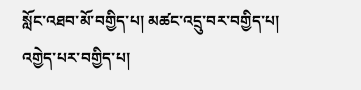སློང་འཐབ་མོ་བགྱིད་པ། མཚང་འདྲུ་བར་བགྱིད་པ། འགྱེད་པར་བགྱིད་པ།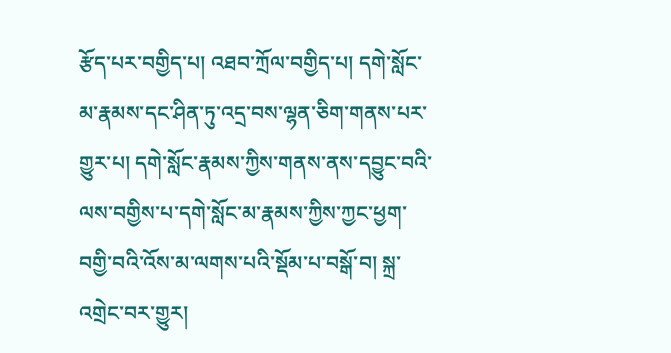རྩོད་པར་བགྱིད་པ། འཐབ་ཀྲོལ་བགྱིད་པ། དགེ་སློང་མ་རྣམས་དང་ཤིན་ཏུ་འདྲ་བས་ལྷན་ཅིག་གནས་པར་གྱུར་པ། དགེ་སློང་རྣམས་ཀྱིས་གནས་ནས་དབྱུང་བའི་ལས་བགྱིས་པ་དགེ་སློང་མ་རྣམས་ཀྱིས་ཀྱང་ཕྱག་བགྱི་བའི་འོས་མ་ལགས་པའི་སྡོམ་པ་བསྒོ་བ། སྐྲ་འགྲེང་བར་གྱུར།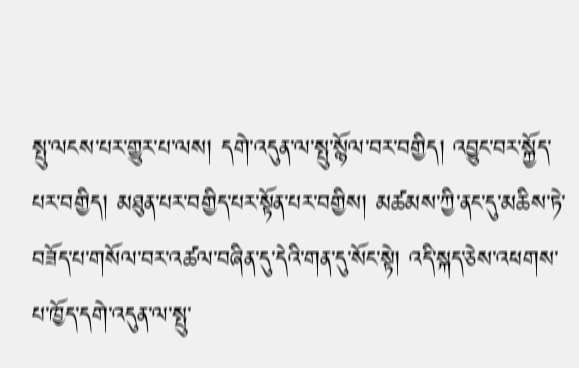སྤུ་ལངས་པར་གྱུར་པ་ལས། དགེ་འདུན་ལ་སྤུ་སྙོལ་བར་བགྱིད། འབྱུང་བར་སྐྱོད་པར་བགྱིད། མཐུན་པར་བགྱིད་པར་སྟོན་པར་བགྱིས། མཚམས་ཀྱི་ནང་དུ་མཆིས་ཏེ་བཟོད་པ་གསོལ་བར་འཚལ་བཞིན་དུ་དེའི་གན་དུ་སོང་སྟེ། འདི་སྐད་ཅེས་འཕགས་པ་ཁྱོད་དགེ་འདུན་ལ་སྤུ་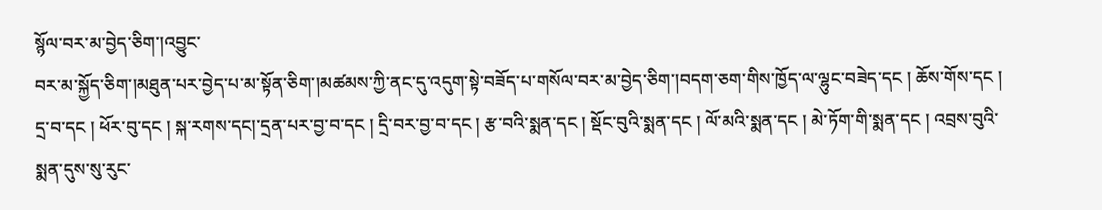སྙོལ་བར་མ་བྱེད་ཅིག་།འབྱུང་
བར་མ་སྐྱོད་ཅིག་།མཐུན་པར་བྱེད་པ་མ་སྟོན་ཅིག་།མཚམས་ཀྱི་ནང་དུ་འདུག་སྟེ་བཟོད་པ་གསོལ་བར་མ་བྱེད་ཅིག་།བདག་ཅག་གིས་ཁྱོད་ལ་ལྷུང་བཟེད་དང ། ཆོས་གོས་དང ། དྲ་བ་དང ། ཕོར་བུ་དང ། སྐ་རགས་དང།་དྲན་པར་བྱ་བ་དང ། དྲི་བར་བྱ་བ་དང ། རྩ་བའི་སྨན་དང ། སྡོང་བུའི་སྨན་དང ། ལོ་མའི་སྨན་དང ། མེ་ཏོག་གི་སྨན་དང ། འབྲས་བུའི་སྨན་དུས་སུ་རུང་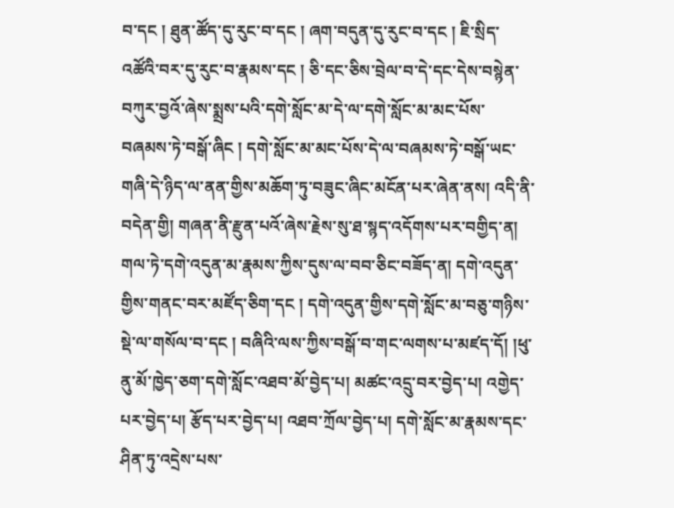བ་དང ། ཐུན་ཚོད་དུ་རུང་བ་དང ། ཞག་བདུན་དུ་རུང་བ་དང ། ཇི་སྲིད་འཚོའི་བར་དུ་རུང་བ་རྣམས་དང ། ཅི་དང་ཅིས་བྲེལ་བ་དེ་དང་དེས་བསྙེན་བཀུར་བྱའོ་ཞེས་སྨྲས་པའི་དགེ་སློང་མ་དེ་ལ་དགེ་སློང་མ་མང་པོས་བཞམས་ཏེ་བསྒོ་ཞིང ། དགེ་སློང་མ་མང་པོས་དེ་ལ་བཞམས་ཏེ་བསྒོ་ཡང་གཞི་དེ་ཉིད་ལ་ནན་གྱིས་མཆོག་ཏུ་བཟུང་ཞིང་མངོན་པར་ཞེན་ནས། འདི་ནི་བདེན་གྱི། གཞན་ནི་རྫུན་པའོ་ཞེས་རྗེས་སུ་ཐ་སྙད་འདོགས་པར་བགྱིད་ན། གལ་ཏེ་དགེ་འདུན་མ་རྣམས་ཀྱིས་དུས་ལ་བབ་ཅིང་བཟོད་ན། དགེ་འདུན་གྱིས་གནང་བར་མཛོད་ཅིག་དང ། དགེ་འདུན་གྱིས་དགེ་སློང་མ་བཅུ་གཉིས་སྡེ་ལ་གསོལ་བ་དང ། བཞིའི་ལས་ཀྱིས་བསྒོ་བ་གང་ལགས་པ་མཛད་དོ། །ཕུ་ནུ་མོ་ཁྱེད་ཅག་དགེ་སློང་འཐབ་མོ་བྱེད་པ། མཚང་འདྲུ་བར་བྱེད་པ། འགྱེད་པར་བྱེད་པ། རྩོད་པར་བྱེད་པ། འཐབ་ཀྲོལ་བྱེད་པ། དགེ་སློང་མ་རྣམས་དང་ཤིན་ཏུ་འདྲེས་པས་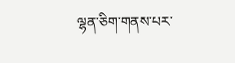ལྷན་ཅིག་གནས་པར་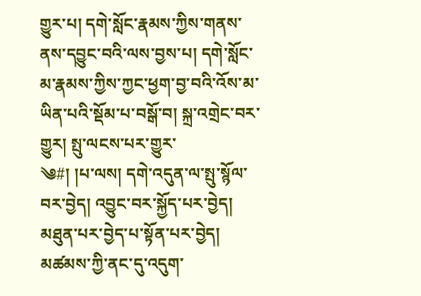གྱུར་པ། དགེ་སློང་རྣམས་ཀྱིས་གནས་ནས་དབྱུང་བའི་ལས་བྱས་པ། དགེ་སློང་མ་རྣམས་ཀྱིས་ཀྱང་ཕྱག་བྱ་བའི་འོས་མ་ཡིན་པའི་སྡོམ་པ་བསྒོ་བ། སྐྲ་འགྲེང་བར་གྱུར། སྤུ་ལངས་པར་གྱུར་
༄#། །པ་ལས། དགེ་འདུན་ལ་སྤུ་སྙོལ་བར་བྱེད། འབྱུང་བར་སྐྱོད་པར་བྱེད། མཐུན་པར་བྱེད་པ་སྟོན་པར་བྱེད། མཚམས་ཀྱི་ནང་དུ་འདུག་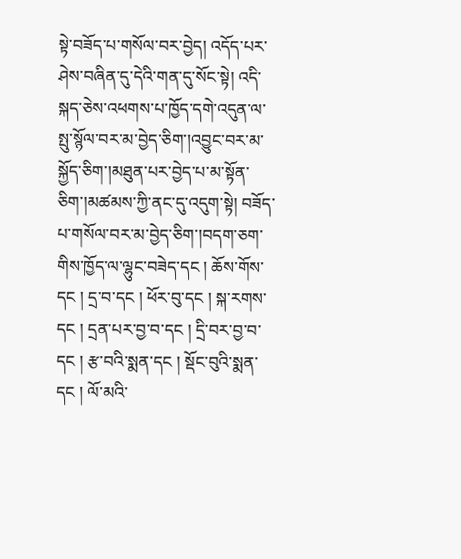སྟེ་བཟོད་པ་གསོལ་བར་བྱེད། འདོད་པར་ཤེས་བཞིན་དུ་དེའི་གན་དུ་སོང་སྟེ། འདི་སྐད་ཅེས་འཕགས་པ་ཁྱོད་དགེ་འདུན་ལ་སྤུ་སྙོལ་བར་མ་བྱེད་ཅིག་།འབྱུང་བར་མ་སྐྱོད་ཅིག་།མཐུན་པར་བྱེད་པ་མ་སྟོན་ཅིག་།མཚམས་ཀྱི་ནང་དུ་འདུག་སྟེ། བཟོད་པ་གསོལ་བར་མ་བྱེད་ཅིག་།བདག་ཅག་གིས་ཁྱོད་ལ་ལྷུང་བཟེད་དང ། ཆོས་གོས་དང ། དྲ་བ་དང ། ཕོར་བུ་དང ། སྐ་རགས་དང ། དྲན་པར་བྱ་བ་དང ། དྲི་བར་བྱ་བ་དང ། རྩ་བའི་སྨན་དང ། སྡོང་བུའི་སྨན་དང ། ལོ་མའི་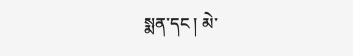སྨན་དང ། མེ་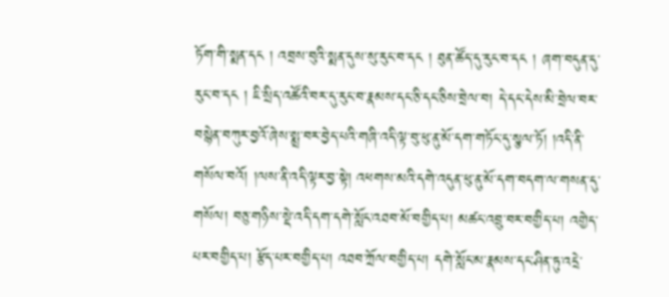ཏོག་གི་སྨན་དང ། འབྲས་བུའི་སྨན་དུས་སུ་རུང་བ་དང ། ཐུན་ཚོད་དུ་རུང་བ་དང ། ཞག་བདུན་དུ་རུང་བ་དང ། ཇི་སྲིད་འཚོའི་བར་དུ་རུང་བ་རྣམས་དང་ཅི་དང་ཅིས་བྲེལ་བ། དེ་དང་དེས་མི་བྲེལ་བར་བསྙེན་བཀུར་བྱའོ་ཞེས་སྨྲ་བར་བྱེད་པའི་གཞི་འདི་ལྟ་བུ་ཕུ་ནུ་མོ་དག་གཏོང་དུ་སྩལ་ཏོ། །འདི་ནི་གསོལ་བའོ། །ལས་ནི་འདི་ལྟར་བྱ་སྟེ། འཕགས་མའི་དགེ་འདུན་ཕུ་ནུ་མོ་དག་བདག་ལ་གསན་དུ་གསོལ། བཅུ་གཉིས་སྡེ་འདི་དག་དགེ་སློང་འཐབ་མོ་བགྱིད་པ། མཚང་འབྲུ་བར་བགྱིད་པ། འགྱེད་པར་བགྱིད་པ། རྩོད་པར་བགྱིད་པ། འཐབ་ཀྲོལ་བགྱིད་པ། དགེ་སློང་མ་རྣམས་དང་ཤིན་ཏུ་འདྲེ་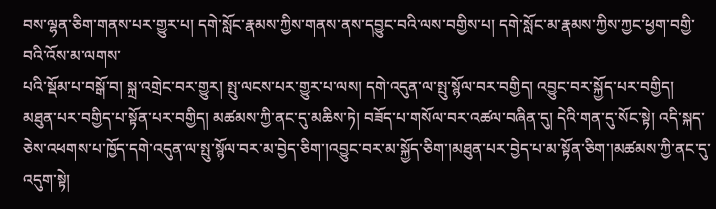བས་ལྷན་ཅིག་གནས་པར་གྱུར་པ། དགེ་སློང་རྣམས་ཀྱིས་གནས་ནས་དབྱུང་བའི་ལས་བགྱིས་པ། དགེ་སློང་མ་རྣམས་ཀྱིས་ཀྱང་ཕྱག་བགྱི་བའི་འོས་མ་ལགས་
པའི་སྡོམ་པ་བསྒོ་བ། སྐྲ་འགྲེང་བར་གྱུར། སྤུ་ལངས་པར་གྱུར་པ་ལས། དགེ་འདུན་ལ་སྤུ་སྙོལ་བར་བགྱིད། འབྱུང་བར་སྐྱོད་པར་བགྱིད། མཐུན་པར་བགྱིད་པ་སྟོན་པར་བགྱིད། མཚམས་ཀྱི་ནང་དུ་མཆིས་ཏེ། བཟོད་པ་གསོལ་བར་འཚལ་བཞིན་དུ། དེའི་གན་དུ་སོང་སྟེ། འདི་སྐད་ཅེས་འཕགས་པ་ཁྱོད་དགེ་འདུན་ལ་སྤུ་སྙོལ་བར་མ་བྱེད་ཅིག་།འབྱུང་བར་མ་སྐྱོད་ཅིག་།མཐུན་པར་བྱེད་པ་མ་སྟོན་ཅིག་།མཚམས་ཀྱི་ནང་དུ་འདུག་སྟེ།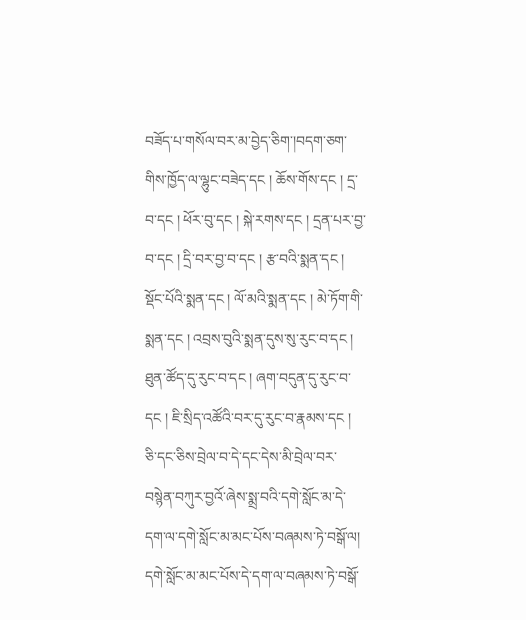བཟོད་པ་གསོལ་བར་མ་བྱེད་ཅིག་།བདག་ཅག་གིས་ཁྱོད་ལ་ལྷུང་བཟེད་དང ། ཆོས་གོས་དང ། དྲ་བ་དང ། ཕོར་བུ་དང ། སྐེ་རགས་དང ། དྲན་པར་བྱ་བ་དང ། དྲི་བར་བྱ་བ་དང ། རྩ་བའི་སྨན་དང ། སྡོང་པོའི་སྨན་དང ། ལོ་མའི་སྨན་དང ། མེ་ཏོག་གི་སྨན་དང ། འབྲས་བུའི་སྨན་དུས་སུ་རུང་བ་དང ། ཐུན་ཚོད་དུ་རུང་བ་དང ། ཞག་བདུན་དུ་རུང་བ་དང ། ཇི་སྲིད་འཚོའི་བར་དུ་རུང་བ་རྣམས་དང ། ཅི་དང་ཅིས་བྲེལ་བ་དེ་དང་དེས་མི་བྲེལ་བར་བསྙེན་བཀུར་བྱའོ་ཞེས་སྨྲ་བའི་དགེ་སློང་མ་དེ་དག་ལ་དགེ་སློང་མ་མང་པོས་བཞམས་ཏེ་བསྒོ་ལ། དགེ་སློང་མ་མང་པོས་དེ་དག་ལ་བཞམས་ཏེ་བསྒོ་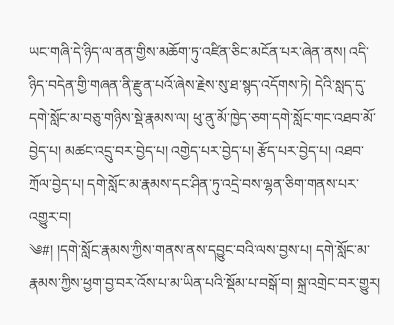ཡང་གཞི་དེ་ཉིད་ལ་ནན་གྱིས་མཆོག་ཏུ་འཛིན་ཅིང་མངོན་པར་ཞེན་ནས། འདི་ཉིད་བདེན་གྱི་གཞན་ནི་རྫུན་པའོ་ཞེས་རྗེས་སུ་ཐ་སྙད་འདོགས་ཏེ། དེའི་སླད་དུ་དགེ་སློང་མ་བཅུ་གཉིས་སྡེ་རྣམས་ལ། ཕུ་ནུ་མོ་ཁྱེད་ཅག་དགེ་སློང་གང་འཐབ་མོ་བྱེད་པ། མཚང་འདྲུ་བར་བྱེད་པ། འགྱེད་པར་བྱེད་པ། རྩོད་པར་བྱེད་པ། འཐབ་ཀྲོལ་བྱེད་པ། དགེ་སློང་མ་རྣམས་དང་ཤིན་ཏུ་འདྲེ་བས་ལྷན་ཅིག་གནས་པར་འགྱུར་བ།
༄#། །དགེ་སློང་རྣམས་ཀྱིས་གནས་ནས་དབྱུང་བའི་ལས་བྱས་པ། དགེ་སློང་མ་རྣམས་ཀྱིས་ཕྱག་བྱ་བར་འོས་པ་མ་ཡིན་པའི་སྡོམ་པ་བསྒོ་བ། སྐྲ་འགྲེང་བར་གྱུར།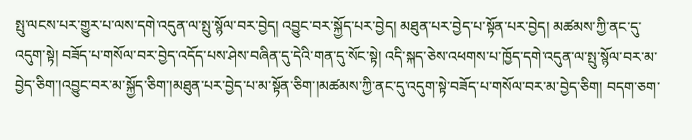སྤུ་ལངས་པར་གྱུར་པ་ལས་དགེ་འདུན་ལ་སྤུ་སྙོལ་བར་བྱེད། འབྱུང་བར་སྐྱོད་པར་བྱེད། མཐུན་པར་བྱེད་པ་སྟོན་པར་བྱེད། མཚམས་ཀྱི་ནང་དུ་འདུག་སྟེ། བཟོད་པ་གསོལ་བར་བྱེད་འདོད་པས་ཤེས་བཞིན་དུ་དེའི་གན་དུ་སོང་སྟེ། འདི་སྐད་ཅེས་འཕགས་པ་ཁྱོད་དགེ་འདུན་ལ་སྤུ་སྙོལ་བར་མ་བྱེད་ཅིག་།འབྱུང་བར་མ་སྐྱོད་ཅིག་།མཐུན་པར་བྱེད་པ་མ་སྟོན་ཅིག་།མཚམས་ཀྱི་ནང་དུ་འདུག་སྟེ་བཟོད་པ་གསོལ་བར་མ་བྱེད་ཅིག། བདག་ཅག་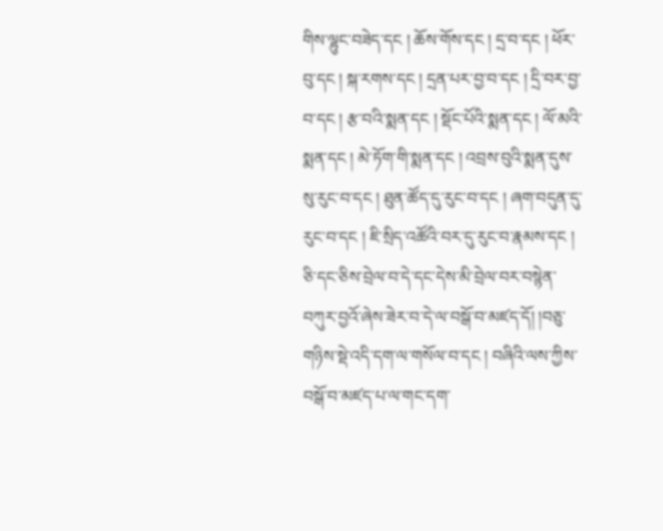གིས་ལྷུང་བཟེད་དང ། ཆོས་གོས་དང ། དྲ་བ་དང ། ཕོར་བུ་དང ། སྐ་རགས་དང ། དྲན་པར་བྱ་བ་དང ། དྲི་བར་བྱ་བ་དང ། རྩ་བའི་སྨན་དང ། སྡོང་པོའི་སྨན་དང ། ལོ་མའི་སྨན་དང ། མེ་ཏོག་གི་སྨན་དང ། འབྲས་བུའི་སྨན་དུས་སུ་རུང་བ་དང ། ཐུན་ཚོད་དུ་རུང་བ་དང ། ཞག་བདུན་དུ་རུང་བ་དང ། ཇི་སྲིད་འཚོའི་བར་དུ་རུང་བ་རྣམས་དང ། ཅི་དང་ཅིས་བྲེལ་བ་དེ་དང་དེས་མི་བྲེལ་བར་བསྙེན་བཀུར་བྱའོ་ཞེས་ཟེར་བ་དེ་ལ་བསྒོ་བ་མཛད་དོ། །བཅུ་གཉིས་སྡེ་འདི་དག་ལ་གསོལ་བ་དང ། བཞིའི་ལས་ཀྱིས་བསྒོ་བ་མཛད་པ་ལ་གང་དག་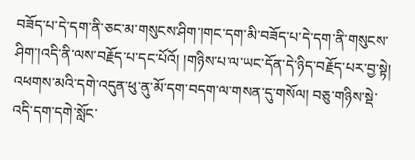བཟོད་པ་དེ་དག་ནི་ཅང་མ་གསུངས་ཤིག་།གང་དག་མི་བཟོད་པ་དེ་དག་ནི་གསུངས་ཤིག་།འདི་ནི་ལས་བརྗོད་པ་དང་པོའོ། །གཉིས་པ་ལ་ཡང་དོན་དེ་ཉིད་བརྗོད་པར་བྱ་སྟེ། འཕགས་མའི་དགེ་འདུན་ཕུ་ནུ་མོ་དག་བདག་ལ་གསན་དུ་གསོལ། བཅུ་གཉིས་སྡེ་འདི་དག་དགེ་སློང་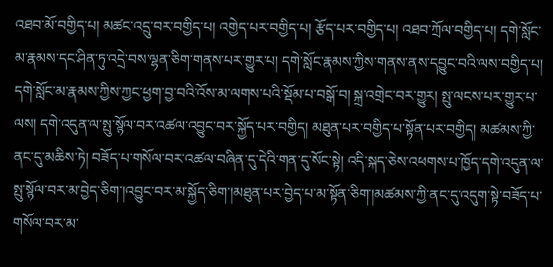འཐབ་མོ་བགྱིད་པ། མཚང་འདྲུ་བར་བགྱིད་པ། འགྱེད་པར་བགྱིད་པ། རྩོད་པར་བགྱིད་པ། འཐབ་ཀྲོལ་བགྱིད་པ། དགེ་སློང་མ་རྣམས་དང་ཤིན་ཏུ་འདྲེ་བས་ལྷན་ཅིག་གནས་པར་གྱུར་པ། དགེ་སློང་རྣམས་ཀྱིས་གནས་ནས་དབྱུང་བའི་ལས་བགྱིད་པ། དགེ་སློང་མ་རྣམས་ཀྱིས་ཀྱང་ཕྱག་བྱ་བའི་འོས་མ་ལགས་པའི་སྡོམ་པ་བསྒོ་བ། སྐྲ་འགྲེང་བར་གྱུར། སྤུ་ལངས་པར་གྱུར་པ་ལས། དགེ་འདུན་ལ་སྤུ་སྙོལ་བར་འཚལ་འབྱུང་བར་སྐྱོད་པར་བགྱིད། མཐུན་པར་བགྱིད་པ་སྟོན་པར་བགྱིད། མཚམས་ཀྱི་ནང་དུ་མཆིས་ཏེ། བཟོད་པ་གསོལ་བར་འཚལ་བཞིན་དུ་དེའི་གན་དུ་སོང་སྟེ། འདི་སྐད་ཅེས་འཕགས་པ་ཁྱོད་དགེ་འདུན་ལ་སྤུ་སྙོལ་བར་མ་བྱེད་ཅིག་།འབྱུང་བར་མ་སྐྱོད་ཅིག་།མཐུན་པར་བྱེད་པ་མ་སྟོན་ཅིག་།མཚམས་ཀྱི་ནང་དུ་འདུག་སྟེ་བཟོད་པ་གསོལ་བར་མ་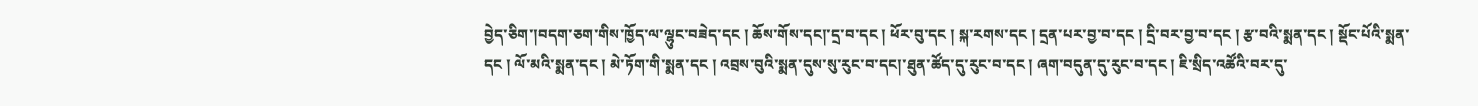བྱེད་ཅིག་།བདག་ཅག་གིས་ཁྱོད་ལ་ལྷུང་བཟེད་དང ། ཆོས་གོས་དང།་དྲ་བ་དང ། ཕོར་བུ་དང ། སྐ་རགས་དང ། དྲན་པར་བྱ་བ་དང ། དྲི་བར་བྱ་བ་དང ། རྩ་བའི་སྨན་དང ། སྡོང་པོའི་སྨན་དང ། ལོ་མའི་སྨན་དང ། མེ་ཏོག་གི་སྨན་དང ། འབྲས་བུའི་སྨན་དུས་སུ་རུང་བ་དང།་ཐུན་ཚོད་དུ་རུང་བ་དང ། ཞག་བདུན་དུ་རུང་བ་དང ། ཇི་སྲིད་འཚོའི་བར་དུ་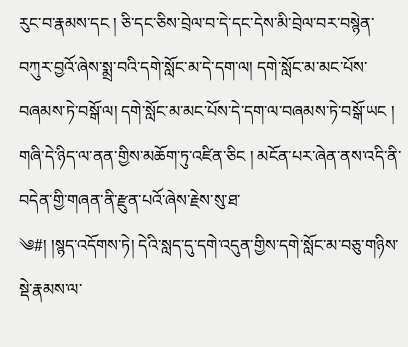རུང་བ་རྣམས་དང ། ཅི་དང་ཅིས་བྲེལ་བ་དེ་དང་དེས་མི་བྲེལ་བར་བསྙེན་བཀུར་བྱའོ་ཞེས་སྨྲ་བའི་དགེ་སློང་མ་དེ་དག་ལ། དགེ་སློང་མ་མང་པོས་བཞམས་ཏེ་བསྒོ་ལ། དགེ་སློང་མ་མང་པོས་དེ་དག་ལ་བཞམས་ཏེ་བསྒོ་ཡང ། གཞི་དེ་ཉིད་ལ་ནན་གྱིས་མཆོག་ཏུ་འཛིན་ཅིང ། མངོན་པར་ཞེན་ནས་འདི་ནི་བདེན་གྱི་གཞན་ནི་རྫུན་པའོ་ཞེས་རྗེས་སུ་ཐ་
༄#། །སྙད་འདོགས་ཏེ། དེའི་སླད་དུ་དགེ་འདུན་གྱིས་དགེ་སློང་མ་བཅུ་གཉིས་སྡེ་རྣམས་ལ་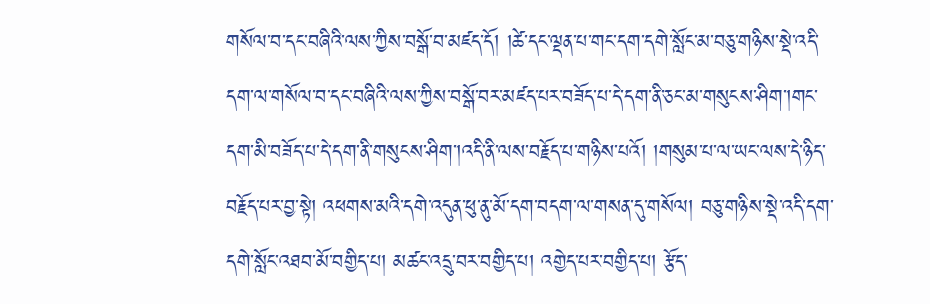གསོལ་བ་དང་བཞིའི་ལས་ཀྱིས་བསྒོ་བ་མཛད་དོ། །ཚེ་དང་ལྡན་པ་གང་དག་དགེ་སློང་མ་བཅུ་གཉིས་སྡེ་འདི་དག་ལ་གསོལ་བ་དང་བཞིའི་ལས་ཀྱིས་བསྒོ་བར་མཛད་པར་བཟོད་པ་དེ་དག་ནི་ཅང་མ་གསུངས་ཤིག་།གང་དག་མི་བཟོད་པ་དེ་དག་ནི་གསུངས་ཤིག་།འདི་ནི་ལས་བརྗོད་པ་གཉིས་པའོ། །གསུམ་པ་ལ་ཡང་ལས་དེ་ཉིད་བརྗོད་པར་བྱ་སྟེ། འཕགས་མའི་དགེ་འདུན་ཕུ་ནུ་མོ་དག་བདག་ལ་གསན་དུ་གསོལ། བཅུ་གཉིས་སྡེ་འདི་དག་དགེ་སློང་འཐབ་མོ་བགྱིད་པ། མཚང་འདྲུ་བར་བགྱིད་པ། འགྱེད་པར་བགྱིད་པ། རྩོད་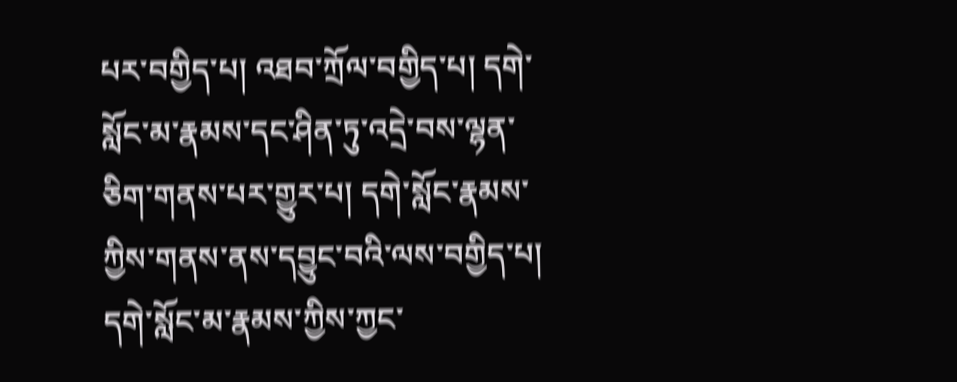པར་བགྱིད་པ། འཐབ་ཀྲོལ་བགྱིད་པ། དགེ་སློང་མ་རྣམས་དང་ཤིན་ཏུ་འདྲེ་བས་ལྷན་ཅིག་གནས་པར་གྱུར་པ། དགེ་སློང་རྣམས་ཀྱིས་གནས་ནས་དབྱུང་བའི་ལས་བགྱིད་པ། དགེ་སློང་མ་རྣམས་ཀྱིས་ཀྱང་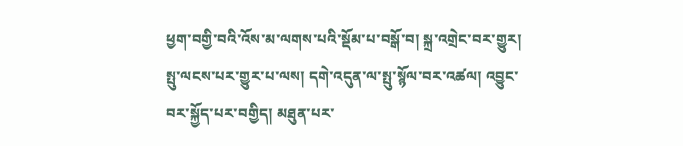ཕྱག་བགྱི་བའི་འོས་མ་ལགས་པའི་སྡོམ་པ་བསྒོ་བ། སྐྲ་འགྲེང་བར་གྱུར། སྤུ་ལངས་པར་གྱུར་པ་ལས། དགེ་འདུན་ལ་སྤུ་སྙོལ་བར་འཚལ། འབྱུང་བར་སྐྱོད་པར་བགྱིད། མཐུན་པར་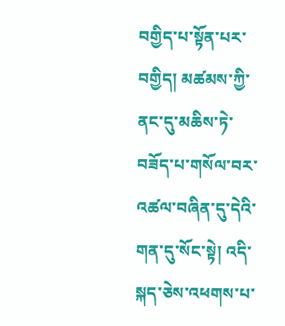བགྱིད་པ་སྟོན་པར་བགྱིད། མཚམས་ཀྱི་ནང་དུ་མཆིས་ཏེ་བཟོད་པ་གསོལ་བར་འཚལ་བཞིན་དུ་དེའི་གན་དུ་སོང་སྟེ། འདི་སྐད་ཅེས་འཕགས་པ་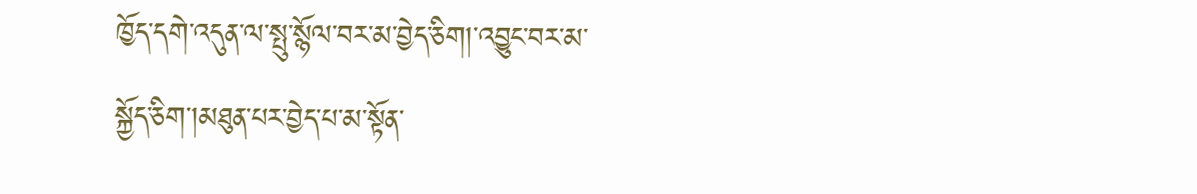ཁྱོད་དགེ་འདུན་ལ་སྤུ་སྙོལ་བར་མ་བྱེད་ཅིག།་འབྱུང་བར་མ་སྐྱོད་ཅིག་།མཐུན་པར་བྱེད་པ་མ་སྟོན་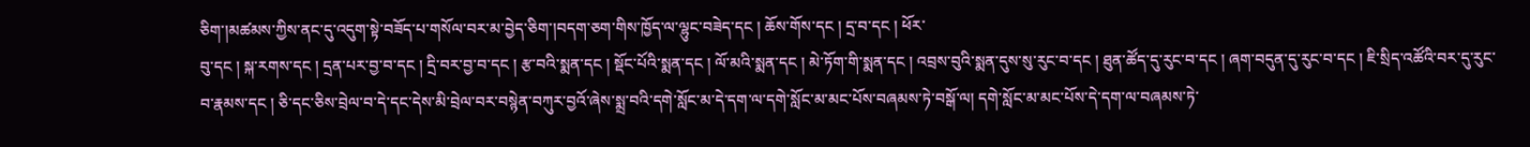ཅིག་།མཚམས་ཀྱིས་ནང་དུ་འདུག་སྟེ་བཟོད་པ་གསོལ་བར་མ་བྱེད་ཅིག་།བདག་ཅག་གིས་ཁྱོད་ལ་ལྷུང་བཟེད་དང ། ཆོས་གོས་དང ། དྲ་བ་དང ། ཕོར་
བུ་དང ། སྐ་རགས་དང ། དྲན་པར་བྱ་བ་དང ། དྲི་བར་བྱ་བ་དང ། རྩ་བའི་སྨན་དང ། སྡོང་པོའི་སྨན་དང ། ལོ་མའི་སྨན་དང ། མེ་ཏོག་གི་སྨན་དང ། འབྲས་བུའི་སྨན་དུས་སུ་རུང་བ་དང ། ཐུན་ཚོད་དུ་རུང་བ་དང ། ཞག་བདུན་དུ་རུང་བ་དང ། ཇི་སྲིད་འཚོའི་བར་དུ་རུང་བ་རྣམས་དང ། ཅི་དང་ཅིས་བྲེལ་བ་དེ་དང་དེས་མི་བྲེལ་བར་བསྙེན་བཀུར་བྱའོ་ཞེས་སྨྲ་བའི་དགེ་སློང་མ་དེ་དག་ལ་དགེ་སློང་མ་མང་པོས་བཞམས་ཏེ་བསྒོ་ལ། དགེ་སློང་མ་མང་པོས་དེ་དག་ལ་བཞམས་ཏེ་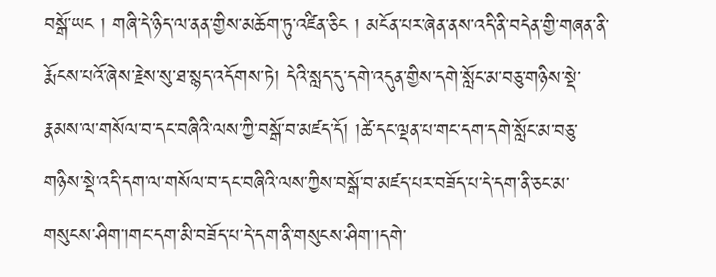བསྒོ་ཡང ། གཞི་དེ་ཉིད་ལ་ནན་གྱིས་མཆོག་ཏུ་འཛིན་ཅིང ། མངོན་པར་ཞེན་ནས་འདི་ནི་བདེན་གྱི་གཞན་ནི་རྨོངས་པའོ་ཞེས་རྗེས་སུ་ཐ་སྙད་འདོགས་ཏེ། དེའི་སླད་དུ་དགེ་འདུན་གྱིས་དགེ་སློང་མ་བཅུ་གཉིས་སྡེ་རྣམས་ལ་གསོལ་བ་དང་བཞིའི་ལས་ཀྱི་བསྒོ་བ་མཛད་དོ། །ཚེ་དང་ལྡན་པ་གང་དག་དགེ་སློང་མ་བཅུ་གཉིས་སྡེ་འདི་དག་ལ་གསོལ་བ་དང་བཞིའི་ལས་ཀྱིས་བསྒོ་བ་མཛད་པར་བཟོད་པ་དེ་དག་ནི་ཅང་མ་གསུངས་ཤིག་།གང་དག་མི་བཟོད་པ་དེ་དག་ནི་གསུངས་ཤིག་།དགེ་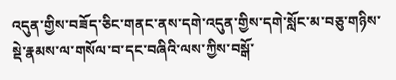འདུན་གྱིས་བཟོད་ཅིང་གནང་ནས་དགེ་འདུན་གྱིས་དགེ་སློང་མ་བཅུ་གཉིས་སྡེ་རྣམས་ལ་གསོལ་བ་དང་བཞིའི་ལས་ཀྱིས་བསྒོ་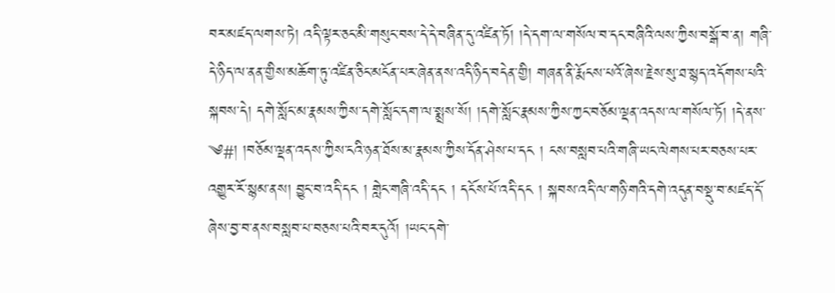བར་མཛད་ལགས་ཏེ། འདི་ལྟར་ཅང་མི་གསུང་བས་དེ་དེ་བཞིན་དུ་འཛིན་ཏོ། །དེ་དག་ལ་གསོལ་བ་དང་བཞིའི་ལས་ཀྱིས་བསྒོ་བ་ན། གཞི་དེ་ཉིད་ལ་ནན་གྱིས་མཆོག་ཏུ་འཛིན་ཅིང་མངོན་པར་ཞེན་ནས་འདི་ཉིད་བདེན་གྱི། གཞན་ནི་རྨོངས་པའོ་ཞེས་རྗེས་སུ་ཐ་སྙད་འདོགས་པའི་སྐབས་དེ། དགེ་སློང་མ་རྣམས་ཀྱིས་དགེ་སློང་དག་ལ་སྨྲས་སོ། །དགེ་སློང་རྣམས་ཀྱིས་ཀྱང་བཅོམ་ལྡན་འདས་ལ་གསོལ་ཏོ། །དེ་ནས་
༄#། །བཅོམ་ལྡན་འདས་ཀྱིས་ངའི་ཉན་ཐོས་མ་རྣམས་ཀྱིས་དོན་ཤེས་པ་དང ། ངས་བསླབ་པའི་གཞི་ཡང་ལེགས་པར་བཅས་པར་འགྱུར་རོ་སྙམ་ནས། བྱུང་བ་འདི་དང ། གླེང་གཞི་འདི་དང ། དངོས་པོ་འདི་དང ། སྐབས་འདི་ལ་གཉི་གའི་དགེ་འདུན་བསྡུ་བ་མཛད་དོ་ཞེས་བྱ་བ་ནས་བསླབ་པ་བཅས་པའི་བར་དུའོ། །ཡང་དགེ་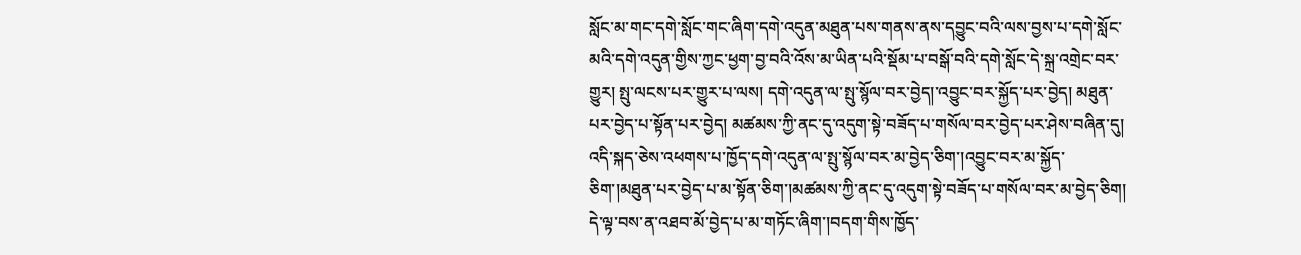སློང་མ་གང་དགེ་སློང་གང་ཞིག་དགེ་འདུན་མཐུན་པས་གནས་ནས་དབྱུང་བའི་ལས་བྱས་པ་དགེ་སློང་མའི་དགེ་འདུན་གྱིས་ཀྱང་ཕྱག་བྱ་བའི་འོས་མ་ཡིན་པའི་སྡོམ་པ་བསྒོ་བའི་དགེ་སློང་དེ་སྐྲ་འགྲེང་བར་གྱུར། སྤུ་ལངས་པར་གྱུར་པ་ལས། དགེ་འདུན་ལ་སྤུ་སྙོལ་བར་བྱེད།་འབྱུང་བར་སྐྱོད་པར་བྱེད། མཐུན་པར་བྱེད་པ་སྟོན་པར་བྱེད། མཚམས་ཀྱི་ནང་དུ་འདུག་སྟེ་བཟོད་པ་གསོལ་བར་བྱེད་པར་ཤེས་བཞིན་དུ། འདི་སྐད་ཅེས་འཕགས་པ་ཁྱོད་དགེ་འདུན་ལ་སྤུ་སྙོལ་བར་མ་བྱེད་ཅིག་།འབྱུང་བར་མ་སྐྱོད་ཅིག་།མཐུན་པར་བྱེད་པ་མ་སྟོན་ཅིག་།མཚམས་ཀྱི་ནང་དུ་འདུག་སྟེ་བཟོད་པ་གསོལ་བར་མ་བྱེད་ཅིག། དེ་ལྟ་བས་ན་འཐབ་མོ་བྱེད་པ་མ་གཏོང་ཞིག་།བདག་གིས་ཁྱོད་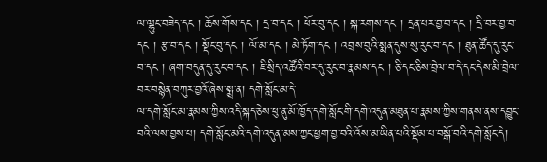ལ་ལྷུང་བཟེད་དང ། ཆོས་གོས་དང ། དྲ་བ་དང ། ཕོར་བུ་དང ། སྐ་རགས་དང ། དྲན་པར་བྱ་བ་དང ། དྲི་བར་བྱ་བ་དང ། རྩ་བ་དང ། སྡོང་བུ་དང ། ལོ་མ་དང ། མེ་ཏོག་དང ། འབྲས་བུའི་སྨན་དུས་སུ་རུང་བ་དང ། ཐུན་ཚོད་དུ་རུང་བ་དང ། ཞག་བདུན་དུ་རུང་བ་དང ། ཇི་སྲིད་འཚོའི་བར་དུ་རུང་བ་རྣམས་དང ། ཅི་དང་ཅིས་བྲེལ་བ་དེ་དང་དེས་མི་བྲེལ་བར་བསྙེན་བཀུར་བྱའོ་ཞེས་སྨྲ་ན། དགེ་སློང་མ་དེ་
ལ་དགེ་སློང་མ་རྣམས་ཀྱིས་འདི་སྐད་ཅེས་ཕུ་ནུ་མོ་ཁྱོད་དགེ་སློང་གི་དགེ་འདུན་མཐུན་པ་རྣམས་ཀྱིས་གནས་ནས་དབྱུང་བའི་ལས་བྱས་པ། དགེ་སློང་མའི་དགེ་འདུན་མས་ཀྱང་ཕྱག་བྱ་བའི་འོས་མ་ཡིན་པའི་སྡོམ་པ་བསྒོ་བའི་དགེ་སློང་དེ།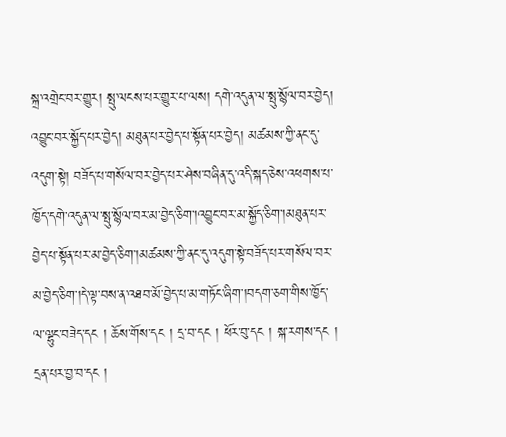སྐྲ་འགྲེང་བར་གྱུར། སྤུ་ལངས་པར་གྱུར་པ་ལས། དགེ་འདུན་ལ་སྤུ་སྙོལ་བར་བྱེད། འབྱུང་བར་སྐྱོད་པར་བྱེད། མཐུན་པར་བྱེད་པ་སྟོན་པར་བྱེད། མཚམས་ཀྱི་ནང་དུ་འདུག་སྟེ། བཟོད་པ་གསོལ་བར་བྱེད་པར་ཤེས་བཞིན་དུ་འདི་སྐད་ཅེས་འཕགས་པ་ཁྱོད་དགེ་འདུན་ལ་སྤུ་སྙོལ་བར་མ་བྱེད་ཅིག་།འབྱུང་བར་མ་སྐྱོད་ཅིག་།མཐུན་པར་བྱེད་པ་སྟོན་པར་མ་བྱེད་ཅིག་།མཚམས་ཀྱི་ནང་དུ་འདུག་སྟེ་བཟོད་པར་གསོལ་བར་མ་བྱེད་ཅིག་།དེ་ལྟ་བས་ན་འཐབ་མོ་བྱེད་པ་མ་གཏོང་ཞིག་།བདག་ཅག་གིས་ཁྱོད་ལ་ལྷུང་བཟེད་དང ། ཆོས་གོས་དང ། དྲ་བ་དང ། ཕོར་བུ་དང ། སྐ་རགས་དང ། དྲན་པར་བྱ་བ་དང །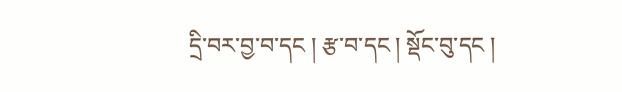དྲི་བར་བྱ་བ་དང ། རྩ་བ་དང ། སྡོང་བུ་དང །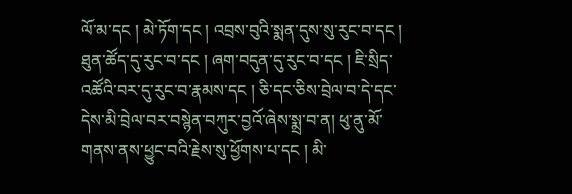ལོ་མ་དང ། མེ་ཏོག་དང ། འབྲས་བུའི་སྨན་དུས་སུ་རུང་བ་དང ། ཐུན་ཚོད་དུ་རུང་བ་དང ། ཞག་བདུན་དུ་རུང་བ་དང ། ཇི་སྲིད་འཚོའི་བར་དུ་རུང་བ་རྣམས་དང ། ཅི་དང་ཅིས་བྲེལ་བ་དེ་དང་དེས་མི་བྲེལ་བར་བསྙེན་བཀུར་བྱའོ་ཞེས་སྨྲ་བ་ན། ཕུ་ནུ་མོ་གནས་ནས་ཕྱུང་བའི་རྗེས་སུ་ཕྱོགས་པ་དང ། མི་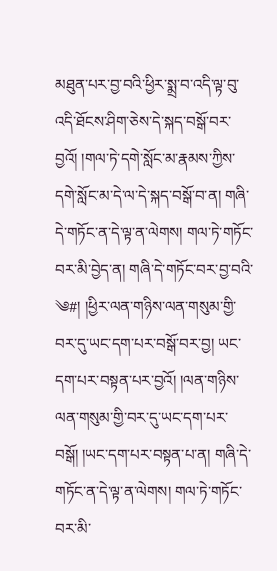མཐུན་པར་བྱ་བའི་ཕྱིར་སྨྲ་བ་འདི་ལྟ་བུ་འདི་ཐོངས་ཤིག་ཅེས་དེ་སྐད་བསྒོ་བར་བྱའོ། །གལ་ཏེ་དགེ་སློང་མ་རྣམས་ཀྱིས་དགེ་སློང་མ་དེ་ལ་དེ་སྐད་བསྒོ་བ་ན། གཞི་དེ་གཏོང་ན་དེ་ལྟ་ན་ལེགས། གལ་ཏེ་གཏོང་བར་མི་བྱེད་ན། གཞི་དེ་གཏོང་བར་བྱ་བའི་
༄#། །ཕྱིར་ལན་གཉིས་ལན་གསུམ་གྱི་བར་དུ་ཡང་དག་པར་བསྒོ་བར་བྱ། ཡང་དག་པར་བསྟན་པར་བྱའོ། །ལན་གཉིས་ལན་གསུམ་གྱི་བར་དུ་ཡང་དག་པར་བསྒོ། །ཡང་དག་པར་བསྟན་པ་ན། གཞི་དེ་གཏོང་ན་དེ་ལྟ་ན་ལེགས། གལ་ཏེ་གཏོང་བར་མི་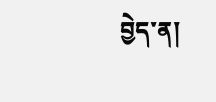བྱེད་ན།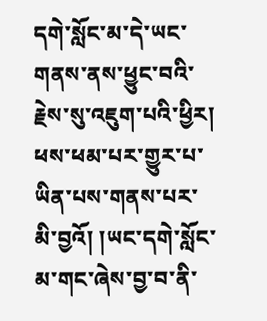དགེ་སློང་མ་དེ་ཡང་གནས་ནས་ཕྱུང་བའི་རྗེས་སུ་འཇུག་པའི་ཕྱིར། ཕས་ཕམ་པར་གྱུར་པ་ཡིན་པས་གནས་པར་མི་བྱའོ། །ཡང་དགེ་སློང་མ་གང་ཞེས་བྱ་བ་ནི་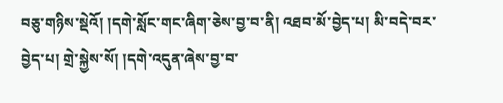བཅུ་གཉིས་སྡེའོ། །དགེ་སློང་གང་ཞིག་ཅེས་བྱ་བ་ནི། འཐབ་མོ་བྱེད་པ། མི་བདེ་བར་བྱེད་པ། གྲེ་སྐྱེས་སོ། །དགེ་འདུན་ཞེས་བྱ་བ་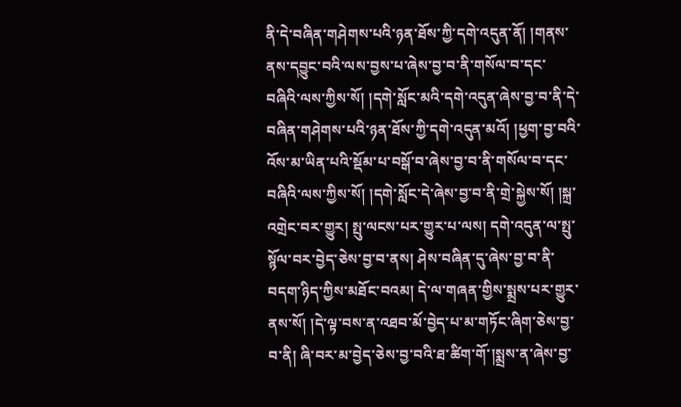ནི་དེ་བཞིན་གཤེགས་པའི་ཉན་ཐོས་ཀྱི་དགེ་འདུན་ནོ། །གནས་ནས་དབྱུང་བའི་ལས་བྱས་པ་ཞེས་བྱ་བ་ནི་གསོལ་བ་དང་བཞིའི་ལས་ཀྱིས་སོ། །དགེ་སློང་མའི་དགེ་འདུན་ཞེས་བྱ་བ་ནི་དེ་བཞིན་གཤེགས་པའི་ཉན་ཐོས་ཀྱི་དགེ་འདུན་མའོ། །ཕྱག་བྱ་བའི་འོས་མ་ཡིན་པའི་སྡོམ་པ་བསྒོ་བ་ཞེས་བྱ་བ་ནི་གསོལ་བ་དང་བཞིའི་ལས་ཀྱིས་སོ། །དགེ་སློང་དེ་ཞེས་བྱ་བ་ནི་གྲེ་སྐྱེས་སོ། །སྐྲ་འགྲེང་བར་གྱུར། སྤུ་ལངས་པར་གྱུར་པ་ལས། དགེ་འདུན་ལ་སྤུ་སྙོལ་བར་བྱེད་ཅེས་བྱ་བ་ནས། ཤེས་བཞིན་དུ་ཞེས་བྱ་བ་ནི་བདག་ཉིད་ཀྱིས་མཐོང་བའམ། དེ་ལ་གཞན་གྱིས་སྨྲས་པར་གྱུར་ནས་སོ། །དེ་ལྟ་བས་ན་འཐབ་མོ་བྱེད་པ་མ་གཏོང་ཞིག་ཅེས་བྱ་བ་ནི། ཞི་བར་མ་བྱེད་ཅེས་བྱ་བའི་ཐ་ཚིག་གོ་།སྨྲས་ན་ཞེས་བྱ་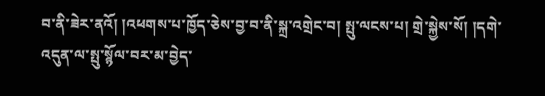བ་ནི་ཟེར་ནའོ། །འཕགས་པ་ཁྱོད་ཅེས་བྱ་བ་ནི་སྐྲ་འགྲེང་བ། སྤུ་ལངས་པ། གྲེ་སྐྱེས་སོ། །དགེ་འདུན་ལ་སྤུ་སྙོལ་བར་མ་བྱེད་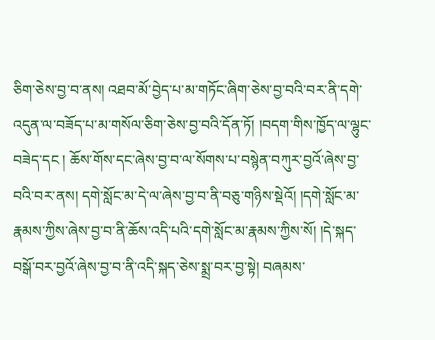ཅིག་ཅེས་བྱ་བ་ནས། འཐབ་མོ་བྱེད་པ་མ་གཏོང་ཞིག་ཅེས་བྱ་བའི་བར་ནི་དགེ་འདུན་ལ་བཟོད་པ་མ་གསོལ་ཅིག་ཅེས་བྱ་བའི་དོན་ཏོ། །བདག་གིས་ཁྱོད་ལ་ལྷུང་བཟེད་དང ། ཆོས་གོས་དང་ཞེས་བྱ་བ་ལ་སོགས་པ་བསྙེན་བཀུར་བྱའོ་ཞེས་བྱ་བའི་བར་ནས། དགེ་སློང་མ་དེ་ལ་ཞེས་བྱ་བ་ནི་བཅུ་གཉིས་སྡེའོ། །དགེ་སློང་མ་རྣམས་ཀྱིས་ཞེས་བྱ་བ་ནི་ཆོས་འདི་པའི་དགེ་སློང་མ་རྣམས་ཀྱིས་སོ། །དེ་སྐད་བསྒོ་བར་བྱའོ་ཞེས་བྱ་བ་ནི་འདི་སྐད་ཅེས་སྨྲ་བར་བྱ་སྟེ། བཞམས་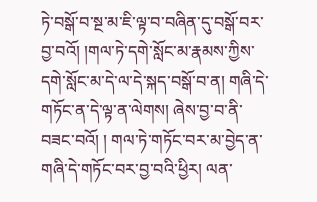ཏེ་བསྒོ་བ་སྔ་མ་ཇི་ལྟ་བ་བཞིན་དུ་བསྒོ་བར་བྱ་བའོ། །གལ་ཏེ་དགེ་སློང་མ་རྣམས་ཀྱིས་དགེ་སློང་མ་དེ་ལ་དེ་སྐད་བསྒོ་བ་ན། གཞི་དེ་གཏོང་ན་དེ་ལྟ་ན་ལེགས། ཞེས་བྱ་བ་ནི་བཟང་བའོ། ། གལ་ཏེ་གཏོང་བར་མ་བྱེད་ན་གཞི་དེ་གཏོང་བར་བྱ་བའི་ཕྱིར། ལན་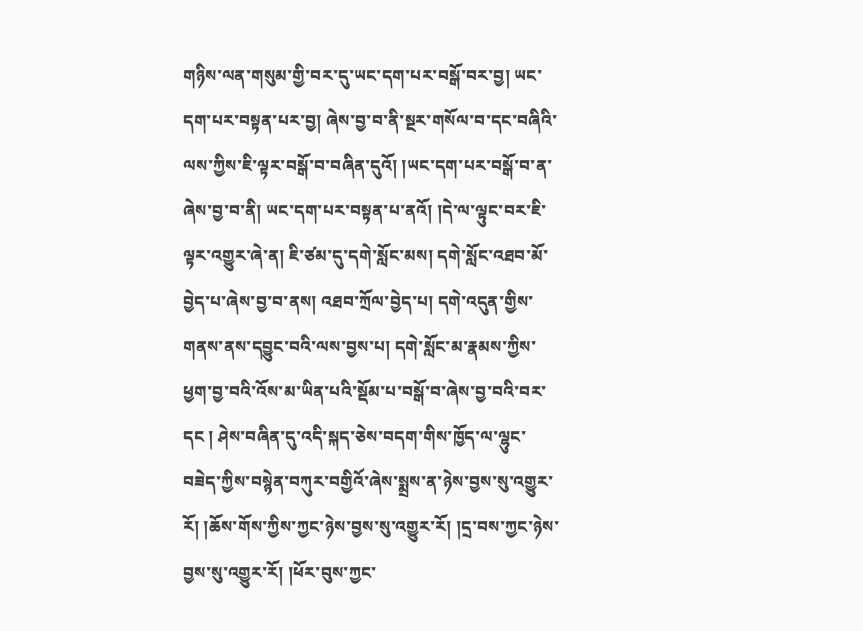གཉིས་ལན་གསུམ་གྱི་བར་དུ་ཡང་དག་པར་བསྒོ་བར་བྱ། ཡང་དག་པར་བསྟན་པར་བྱ། ཞེས་བྱ་བ་ནི་སྔར་གསོལ་བ་དང་བཞིའི་ལས་ཀྱིས་ཇི་ལྟར་བསྒོ་བ་བཞིན་དུའོ། །ཡང་དག་པར་བསྒོ་བ་ན་ཞེས་བྱ་བ་ནི། ཡང་དག་པར་བསྟན་པ་ནའོ། །དེ་ལ་ལྟུང་བར་ཇི་ལྟར་འགྱུར་ཞེ་ན། ཇི་ཙམ་དུ་དགེ་སློང་མས། དགེ་སློང་འཐབ་མོ་བྱེད་པ་ཞེས་བྱ་བ་ནས། འཐབ་ཀྲོལ་བྱེད་པ། དགེ་འདུན་གྱིས་གནས་ནས་དབྱུང་བའི་ལས་བྱས་པ། དགེ་སློང་མ་རྣམས་ཀྱིས་ཕྱག་བྱ་བའི་འོས་མ་ཡིན་པའི་སྡོམ་པ་བསྒོ་བ་ཞེས་བྱ་བའི་བར་དང ། ཤེས་བཞིན་དུ་འདི་སྐད་ཅེས་བདག་གིས་ཁྱོད་ལ་ལྷུང་བཟེད་ཀྱིས་བསྙེན་བཀུར་བགྱིའོ་ཞེས་སྨྲས་ན་ཉེས་བྱས་སུ་འགྱུར་རོ། །ཆོས་གོས་ཀྱིས་ཀྱང་ཉེས་བྱས་སུ་འགྱུར་རོ། །དྲ་བས་ཀྱང་ཉེས་བྱས་སུ་འགྱུར་རོ། །ཕོར་བུས་ཀྱང་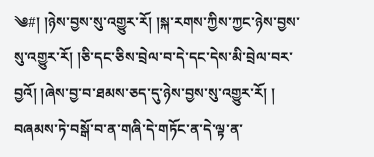༄#། །ཉེས་བྱས་སུ་འགྱུར་རོ། །སྐ་རགས་ཀྱིས་ཀྱང་ཉེས་བྱས་སུ་འགྱུར་རོ། །ཅི་དང་ཅིས་བྲེལ་བ་དེ་དང་དེས་མི་བྲེལ་བར་བྱའོ། །ཞེས་བྱ་བ་ཐམས་ཅད་དུ་ཉེས་བྱས་སུ་འགྱུར་རོ། ། བཞམས་ཏེ་བསྒོ་བ་ན་གཞི་དེ་གཏོང་ན་དེ་ལྟ་ན་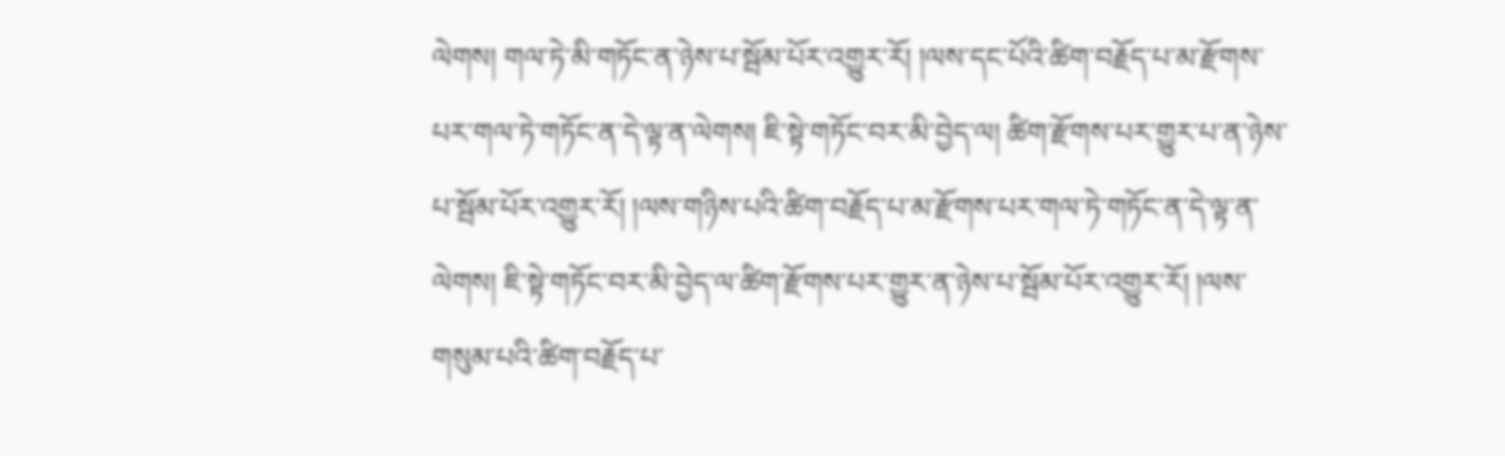ལེགས། གལ་ཏེ་མི་གཏོང་ན་ཉེས་པ་སྦོམ་པོར་འགྱུར་རོ། །ལས་དང་པོའི་ཚིག་བརྗོད་པ་མ་རྫོགས་པར་གལ་ཏེ་གཏོང་ན་དེ་ལྟ་ན་ལེགས། ཇི་སྟེ་གཏོང་བར་མི་བྱེད་ལ། ཚིག་རྫོགས་པར་གྱུར་པ་ན་ཉེས་པ་སྦོམ་པོར་འགྱུར་རོ། །ལས་གཉིས་པའི་ཚིག་བརྗོད་པ་མ་རྫོགས་པར་གལ་ཏེ་གཏོང་ན་དེ་ལྟ་ན་ལེགས། ཇི་སྟེ་གཏོང་བར་མི་བྱེད་ལ་ཚིག་རྫོགས་པར་གྱུར་ན་ཉེས་པ་སྦོམ་པོར་འགྱུར་རོ། །ལས་གསུམ་པའི་ཚིག་བརྗོད་པ་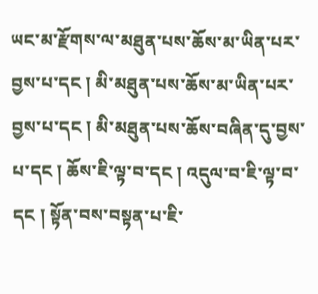ཡང་མ་རྫོགས་ལ་མཐུན་པས་ཆོས་མ་ཡིན་པར་བྱས་པ་དང ། མི་མཐུན་པས་ཆོས་མ་ཡིན་པར་བྱས་པ་དང ། མི་མཐུན་པས་ཆོས་བཞིན་དུ་བྱས་པ་དང ། ཆོས་ཇི་ལྟ་བ་དང ། འདུལ་བ་ཇི་ལྟ་བ་དང ། སྟོན་བས་བསྟན་པ་ཇི་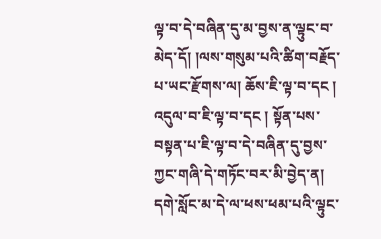ལྟ་བ་དེ་བཞིན་དུ་མ་བྱས་ན་ལྟུང་བ་མེད་དོ། །ལས་གསུམ་པའི་ཚིག་བརྗོད་པ་ཡང་རྫོགས་ལ། ཆོས་ཇི་ལྟ་བ་དང ། འདུལ་བ་ཇི་ལྟ་བ་དང ། སྟོན་པས་བསྟན་པ་ཇི་ལྟ་བ་དེ་བཞིན་དུ་བྱས་ཀྱང་གཞི་དེ་གཏོང་བར་མི་བྱེད་ན། དགེ་སློང་མ་དེ་ལ་ཕས་ཕམ་པའི་ལྟུང་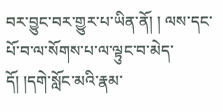བར་བྱུང་བར་གྱུར་པ་ཡིན་ནོ། ། ལས་དང་པོ་བ་ལ་སོགས་པ་ལ་ལྟུང་བ་མེད་དོ། །དགེ་སློང་མའི་རྣམ་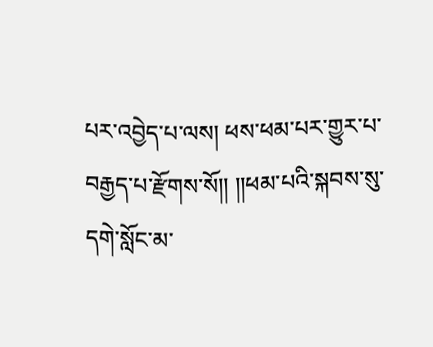པར་འབྱེད་པ་ལས། ཕས་ཕམ་པར་གྱུར་པ་བརྒྱད་པ་རྫོགས་སོ།། །།ཕམ་པའི་སྐབས་སུ་དགེ་སློང་མ་